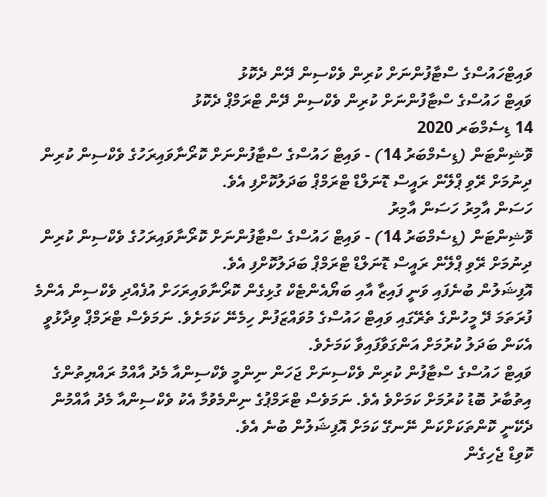ވައިޓްހައުސްގެ ސްޓާފުންނަށް ކުރިން ވެކްސިން ދޭން ދެކޮޅު
ވައިޓް ހައުސްގެ ސްޓާފުންނަށް ކުރިން ވެކްސިން ދޭން ޓްރަމްޕް ދެކޮޅު
14 ޑިސެމްބަރ 2020
ވޮޝިންޓަން (ޑިސެމްބަރު 14) - ވައިޓް ހައުސްގެ ސްޓާފުންނަށް ކޮރޯނާވައިރަހުގެ ވެކްސިން ކުރިން ދިނުމަށް ރޭވި ޕްލޭން ރައީސް ޑޮނަލްޑް ޓްރަމްޕް ބަދަލުކޮށްފި އެވެ.
ހަސަން އާމިރު ހަސަން އާމިރު
ވޮޝިންޓަން (ޑިސެމްބަރު 14) - ވައިޓް ހައުސްގެ ސްޓާފުންނަށް ކޮރޯނާވައިރަހުގެ ވެކްސިން ކުރިން ދިނުމަށް ރޭވި ޕްލޭން ރައީސް ޑޮނަލްޑް ޓްރަމްޕް ބަދަލުކޮށްފި އެވެ.
އޮފިޝަލުން ބުނެފައި ވަނީ ފައިޒާ އާއި ބަޔޯއެންޓެކް ގުޅިގެން ކޮރޯނާވައިރަހަށް އުފެއްދި ވެކްސިން އެންމެ ފުރަތަމަ ދޭ މީހުންގެ ތެރޭގައި ވައިޓް ހައުސްގެ މުވައްޒަފުން ހިމެނޭ ކަމަށެވެ. ނަމަވެސް ޓްރަމްޕް ވިދާޅުވީ އެކަން ބަދަލު ކުރުމަށް އަންގަވާފައިވާ ކަމަށެވެ.
ވައިޓް ހައުސްގެ ސްޓާފުން ކުރިން ވެކްސިނަށް ޖަހަން ނިންމީ ވެކްސިންއާ މެދު އާއްމު ރައްޔިތުންގެ އިތުބާރު ބޮޑު ކުރުމަށް ކަމަށްވެ އެވެ. ނަމަވެސް ޓްރަމްޕުގެ ނިންމެވުމާ އެކު ވެކްސިންއާ މެދު އާއްމުން ދެކޭނީ ކޮންތަކަށްކަން ނޭނގޭ ކަމަށް އޮފިޝަލުން ބުނެ އެވެ.
ކޮވިޑް ޖެހިގެން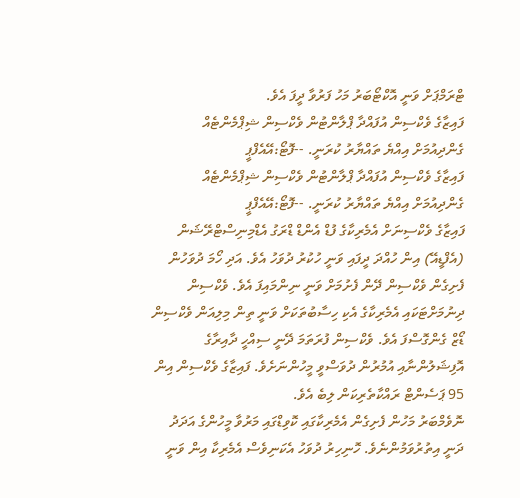ޓްރަމްޕަށް ވަނީ އޮކްޓޯބަރު މަހު ފަރުވާ ދީފަ އެވެ.
ފައިޒާގެ ވެކްސިން އުފައްދާ ޕްލާންޓުން ވެކްސިން ޝިޕްމެންޓެއް ގެންދިއުމަށް އިއްޔެ ތައްޔާރު ކުރަނީ. --ފޮޓޯ:އޭއެފްޕީ
ފައިޒާގެ ވެކްސިން އުފައްދާ ޕްލާންޓުން ވެކްސިން ޝިޕްމެންޓެއް ގެންދިއުމަށް އިއްޔެ ތައްޔާރު ކުރަނީ. --ފޮޓޯ:އޭއެފްޕީ
ފައިޒާގެ ވެކްސިނަށް އެމެރިކާގެ ފުޑް އެންޑް ޑްރަގު އެޑްމިނިސްޓްރޭޝަން (އެފްޑީއޭ) އިން ހުއްދަ ދީފައި ވަނީ ހުކުރު ދުވަހު އެވެ. އަދި ހޯމަ ދުވަހުން ފެށިގެން ވެކްސިން ދޭން ފެށުމަށް ވަނީ ނިންމައިފަ އެވެ. ވެކްސިން ދިނުމަށްޓަކައި އެމެރިކާގެ އެކި ހިސާބުތަކަށް ވަނީ ތިން މިލިއަން ވެކްސިން ޑޯޒް ގެންގޮސްފަ އެވެ. ވެކްސިން ފުރަތަމަ ދޭނީ ސިއްހީ ދާއިރާގެ އޮފިޝަލުންނާއި އުމުރުން ދުވަސްވީ މީހުންނަށެވެ. ފައިޒާގެ ވެކްސިން އިން 95 ޕަސެންޓް ރައްކާތެރިކަން ލިބެ އެވެ.
ނޮވެމްބަރު މަހުން ފެށިގެން އެމެރިކާގައި ކޮވިޑްގައި މަރުވާ މީހުންގެ އަދަދު ދަނީ އިތުރުވަމުންނެވެ. ހޮނިހިރު ދުވަހު އެކަނިވެސް އެމެރިކާ އިން ވަނީ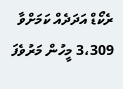ރެކޯޑް އަދަދެއް ކަމަށްވާ 3،309 މީހުން މަރުވެފަ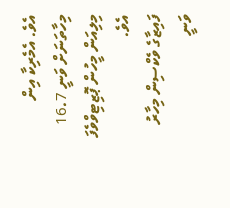އެވެ. އެމެރިކާ އިން މިހާތަނަށް ވަނީ 16.7 މިލިއަން މީހުން ޕޮޒިޓިވްވެފަ އެވެ.
ފައިޒާގެ ވެކްސިން މިހާރު ވަނީ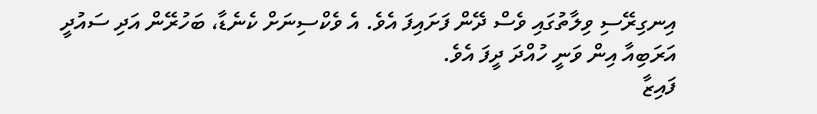އިނގިރޭސި ވިލާތުގައި ވެސް ދޭން ފަށައިފަ އެވެ. އެ ވެކްސިނަށް ކެނެޑާ، ބަހުރޭން އަދި ސައުދީ އަރަބިއާ އިން ވަނީ ހުއްދަ ދީފަ އެވެ.
ފައިޒާ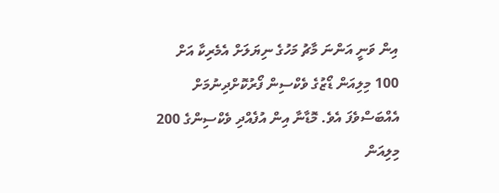އިން ވަނީ އަންނަ މާޗު މަހުގެ ނިޔަލަށް އެމެރިކާ އަށް 100 މިލިއަން ޑޯޒުގެ ވެކްސިން ފޯރުކޮށްދިނުމަށް އެއްބަސްވެފަ އެވެ. މޮޑާނާ އިން އުފެއްދި ވެކްސިންގެ 200 މިލިއަން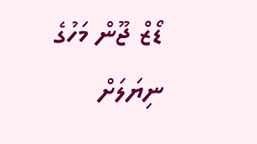ޑޯޒް ޖޫން މަހުގެ ނިޔަލަށް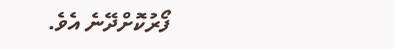ފޯރުކޮށްދޭނެ އެވެ.